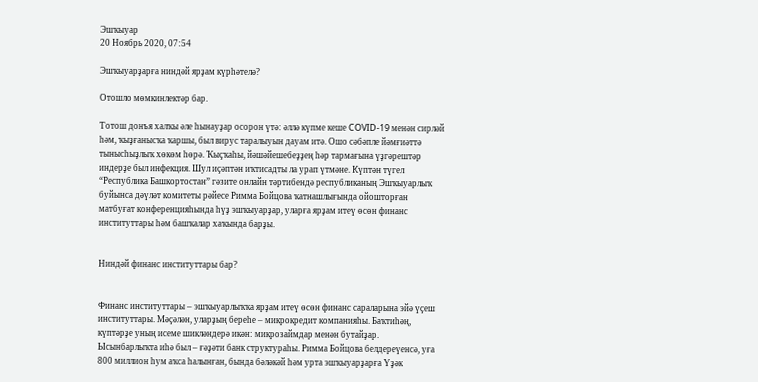Эшҡыуар
20 Ноябрь 2020, 07:54

Эшҡыуарҙарға ниндәй ярҙам күрһәтелә?

Отошло мөмкинлектәр бар.

Тотош донъя халҡы әле һынауҙар осорон үтә: әллә күпме кеше COVID-19 менән сирләй һәм, ҡыҙғанысҡа ҡаршы, был вирус таралыуын дауам итә. Ошо сәбәпле йәмғиәттә тынысһыҙлыҡ хөкөм һөрә. Ҡыҫҡаһы, йәшәйешебеҙҙең һәр тармағына үҙгәрештәр индерҙе был инфекция. Шул иҫәптән иҡтисадты ла урап үтмәне. Күптән түгел “Республика Башкортостан” гәзите онлайн тәртибендә республиканың Эшҡыуарлыҡ буйынса дәүләт комитеты рәйесе Римма Бойцова ҡатнашлығында ойошторған матбуғат конференцияһында һүҙ эшҡыуарҙар, уларға ярҙам итеү өсөн финанс институттары һәм башҡалар хаҡында барҙы.


Ниндәй финанс институттары бар?


Финанс институттары – эшҡыуарлыҡҡа ярҙам итеү өсөн финанс сараларына эйә үҫеш институттары. Мәҫәлән, уларҙың береһе – микрокредит компанияһы. Баҡтиһәң, күптәрҙе уның исеме шикләндерә икән: микрозаймдар менән бутайҙар.
Ысынбарлыҡта иһә был – ғәҙәти банк структураһы. Римма Бойцова белдереүенсә, уға 800 миллион һум аҡса һалынған, бында бәләкәй һәм урта эшҡыуарҙарға Үҙәк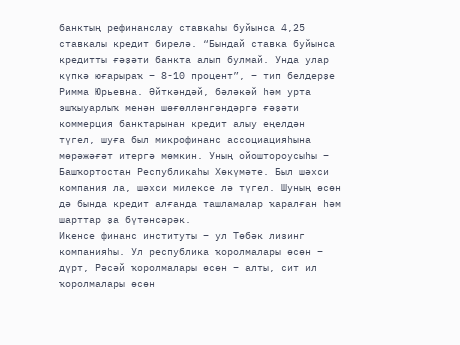банктың рефинанслау ставкаһы буйынса 4,25 ставкалы кредит бирелә. “Бындай ставка буйынса кредитты ғәҙәти банкта алып булмай. Унда улар күпкә юғарыраҡ – 8-10 процент”, – тип белдерҙе Римма Юрьевна. Әйткәндәй, бәләкәй һәм урта эшҡыуарлыҡ менән шөғөлләнгәндәргә ғәҙәти коммерция банктарынан кредит алыу еңелдән түгел, шуға был микрофинанс ассоциацияһына мөрәжәғәт итергә мөмкин. Уның ойоштороусыһы – Башҡортостан Республикаһы Хөкүмәте. Был шәхси компания ла, шәхси милексе лә түгел. Шуның өсөн дә бында кредит алғанда ташламалар ҡаралған һәм шарттар ҙа бүтәнсәрәк.
Икенсе финанс институты – ул Төбәк лизинг компанияһы. Ул республика ҡоролмалары өсөн – дүрт, Рәсәй ҡоролмалары өсөн – алты, сит ил ҡоролмалары өсөн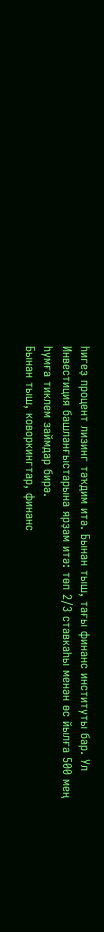һигеҙ процент лизинг тәҡдим итә. Бынан тыш, тағы финанс институты бар. Ул Инвестиция башланғыстарына ярҙам итә: төп 2/3 ставкаһы менән өс йылға 500 мең һумға тиклем займдар бирә.
Бынан тыш, коворкингтар, финанс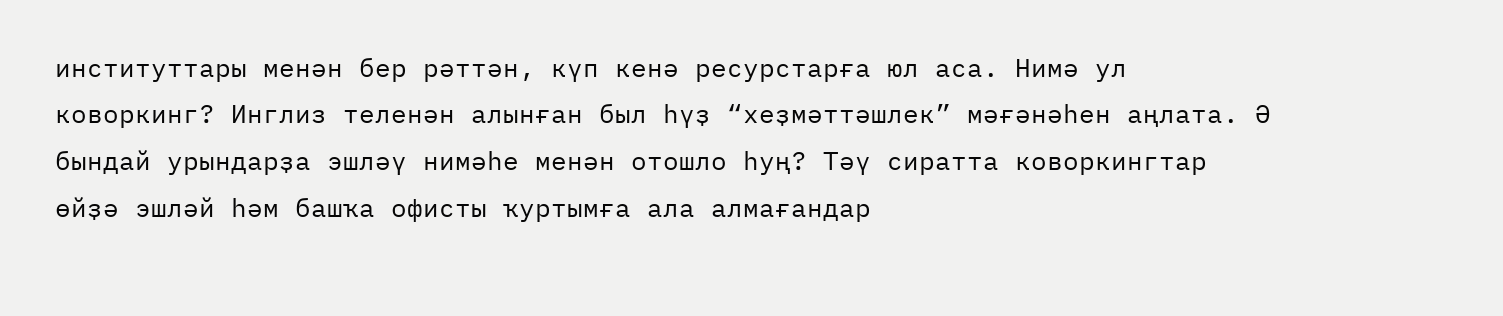институттары менән бер рәттән, күп кенә ресурстарға юл аса. Нимә ул коворкинг? Инглиз теленән алынған был һүҙ “хеҙмәттәшлек” мәғәнәһен аңлата. Ә бындай урындарҙа эшләү нимәһе менән отошло һуң? Тәү сиратта коворкингтар өйҙә эшләй һәм башҡа офисты ҡуртымға ала алмағандар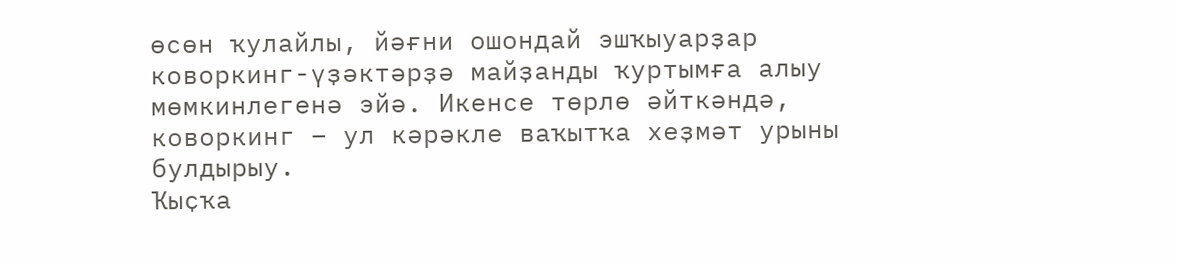өсөн ҡулайлы, йәғни ошондай эшҡыуарҙар коворкинг-үҙәктәрҙә майҙанды ҡуртымға алыу мөмкинлегенә эйә. Икенсе төрлө әйткәндә, коворкинг – ул кәрәкле ваҡытҡа хеҙмәт урыны булдырыу.
Ҡыҫҡа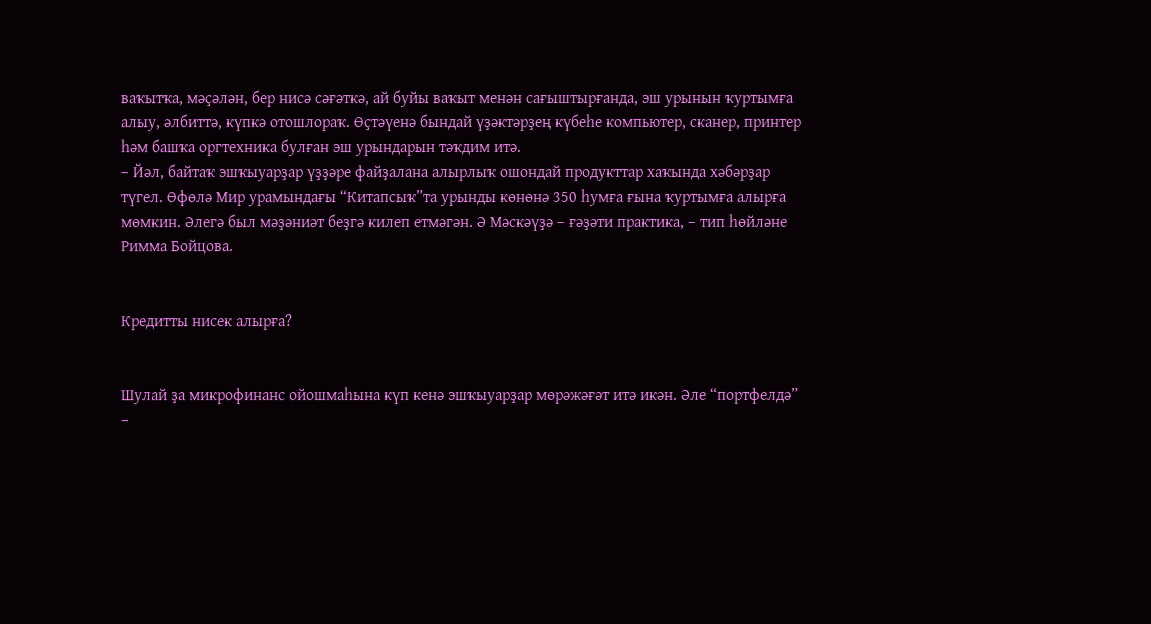ваҡытҡа, мәҫәлән, бер нисә сәғәткә, ай буйы ваҡыт менән сағыштырғанда, эш урынын ҡуртымға алыу, әлбиттә, күпкә отошлораҡ. Өҫтәүенә бындай үҙәктәрҙең күбеһе компьютер, сканер, принтер һәм башҡа оргтехника булған эш урындарын тәҡдим итә.
– Йәл, байтаҡ эшҡыуарҙар үҙҙәре файҙалана алырлыҡ ошондай продукттар хаҡында хәбәрҙар түгел. Өфөлә Мир урамындағы “Китапсыҡ”та урынды көнөнә 350 һумға ғына ҡуртымға алырға мөмкин. Әлегә был мәҙәниәт беҙгә килеп етмәгән. Ә Мәскәүҙә – ғәҙәти практика, – тип һөйләне Римма Бойцова.


Кредитты нисек алырға?


Шулай ҙа микрофинанс ойошмаһына күп кенә эшҡыуарҙар мөрәжәғәт итә икән. Әле “портфелдә” –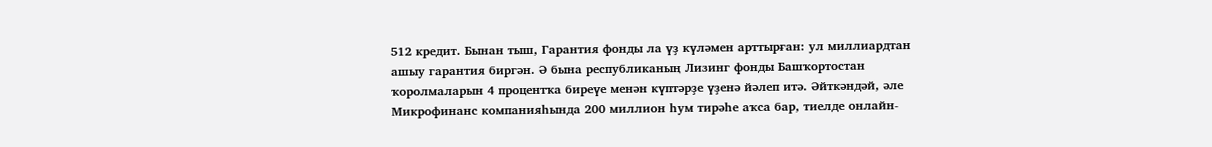512 кредит. Бынан тыш, Гарантия фонды ла үҙ күләмен арттырған: ул миллиардтан ашыу гарантия биргән. Ә бына республиканың Лизинг фонды Башҡортостан ҡоролмаларын 4 процентҡа биреүе менән күптәрҙе үҙенә йәлеп итә. Әйткәндәй, әле Микрофинанс компанияһында 200 миллион һум тирәһе аҡса бар, тиелде онлайн-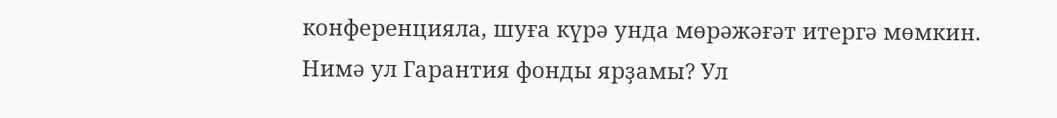конференцияла, шуға күрә унда мөрәжәғәт итергә мөмкин.
Нимә ул Гарантия фонды ярҙамы? Ул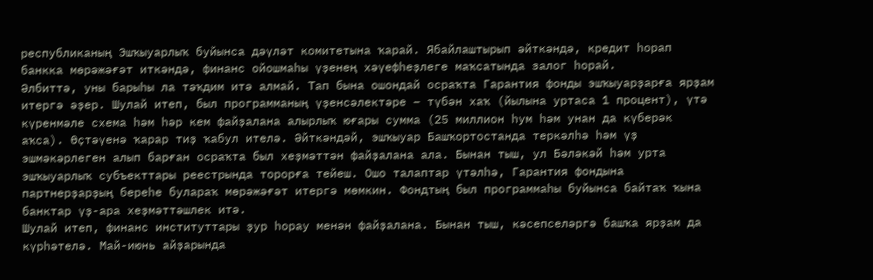республиканың Эшҡыуарлыҡ буйынса дәүләт комитетына ҡарай. Ябайлаштырып әйткәндә, кредит һорап банкка мөрәжәғәт иткәндә, финанс ойошмаһы үҙенең хәүефһеҙлеге маҡсатында залог һорай.
Әлбиттә, уны барыһы ла тәҡдим итә алмай. Тап бына ошондай осраҡта Гарантия фонды эшҡыуарҙарға ярҙам итергә әҙер. Шулай итеп, был программаның үҙенсәлектәре – түбән хаҡ (йылына уртаса 1 процент), үтә күренмәле схема һәм һәр кем файҙалана алырлыҡ юғары сумма (25 миллион һум һәм унан да күберәк аҡса). Өҫтәүенә ҡарар тиҙ ҡабул ителә. Әйткәндәй, эшҡыуар Башҡортостанда теркәлһә һәм үҙ эшмәкәрлеген алып барған осраҡта был хеҙмәттән файҙалана ала. Бынан тыш, ул Бәләкәй һәм урта эшҡыуарлыҡ субъекттары реестрында торорға тейеш. Ошо талаптар үтәлһә, Гарантия фондына партнерҙарҙың береһе булараҡ мөрәжәғәт итергә мөмкин. Фондтың был программаһы буйынса байтаҡ ҡына банктар үҙ-ара хеҙмәттәшлек итә.
Шулай итеп, финанс институттары ҙур һорау менән файҙалана. Бынан тыш, кәсепселәргә башҡа ярҙам да күрһәтелә. Май-июнь айҙарында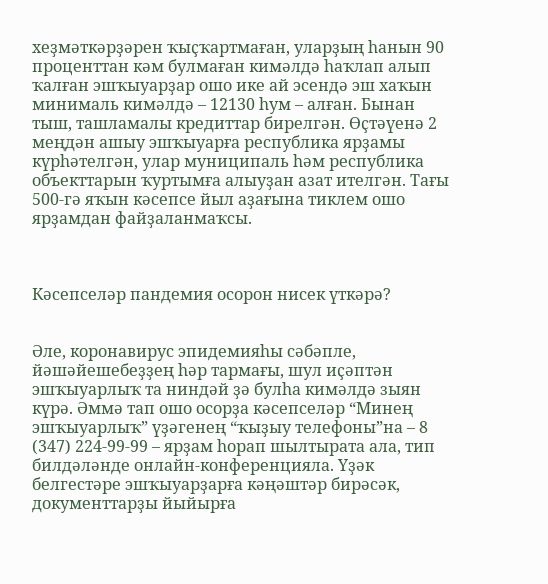хеҙмәткәрҙәрен ҡыҫҡартмаған, уларҙың һанын 90 проценттан кәм булмаған кимәлдә һаҡлап алып ҡалған эшҡыуарҙар ошо ике ай эсендә эш хаҡын минималь кимәлдә – 12130 һум – алған. Бынан тыш, ташламалы кредиттар бирелгән. Өҫтәүенә 2 меңдән ашыу эшҡыуарға республика ярҙамы күрһәтелгән, улар муниципаль һәм республика объекттарын ҡуртымға алыуҙан азат ителгән. Тағы 500-гә яҡын кәсепсе йыл аҙағына тиклем ошо ярҙамдан файҙаланмаҡсы.



Кәсепселәр пандемия осорон нисек үткәрә?


Әле, коронавирус эпидемияһы сәбәпле, йәшәйешебеҙҙең һәр тармағы, шул иҫәптән эшҡыуарлыҡ та ниндәй ҙә булһа кимәлдә зыян күрә. Әммә тап ошо осорҙа кәсепселәр “Минең эшҡыуарлыҡ” үҙәгенең “ҡыҙыу телефоны”на – 8 (347) 224-99-99 – ярҙам һорап шылтырата ала, тип билдәләнде онлайн-конференцияла. Үҙәк белгестәре эшҡыуарҙарға кәңәштәр бирәсәк, документтарҙы йыйырға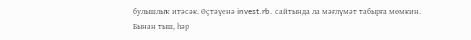булышлыҡ итәсәк. Өҫтәүенә invest.rb. сайтында ла мәғлүмәт табырға мөмкин.
Бынан тыш, һәр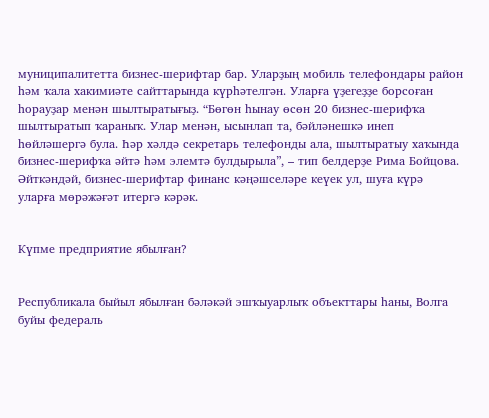муниципалитетта бизнес-шерифтар бар. Уларҙың мобиль телефондары район һәм ҡала хакимиәте сайттарында күрһәтелгән. Уларға үҙегеҙҙе борсоған һорауҙар менән шылтыратығыҙ. “Бөгөн һынау өсөн 20 бизнес-шерифҡа шылтыратып ҡараныҡ. Улар менән, ысынлап та, бәйләнешкә инеп һөйләшергә була. Һәр хәлдә секретарь телефонды ала, шылтыратыу хаҡында бизнес-шерифҡа әйтә һәм элемтә булдырыла”, – тип белдерҙе Рима Бойцова. Әйткәндәй, бизнес-шерифтар финанс кәңәшселәре кеүек ул, шуға күрә уларға мөрәжәғәт итергә кәрәк.


Күпме предприятие ябылған?


Республикала быйыл ябылған бәләкәй эшҡыуарлыҡ объекттары һаны, Волга буйы федераль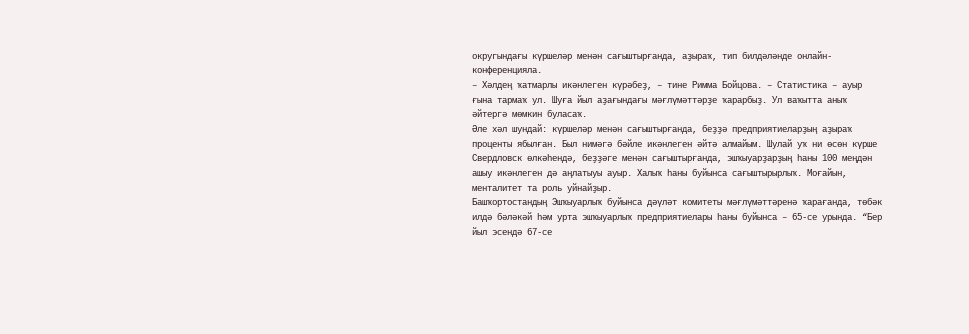округындағы күршеләр менән сағыштырғанда, аҙыраҡ, тип билдәләнде онлайн-конференцияла.
– Хәлдең ҡатмарлы икәнлеген күрәбеҙ, – тине Римма Бойцова. – Статистика – ауыр ғына тармаҡ ул. Шуға йыл аҙағындағы мәғлүмәттәрҙе ҡарарбыҙ. Ул ваҡытта аныҡ әйтергә мөмкин буласаҡ.
Әле хәл шундай: күршеләр менән сағыштырғанда, беҙҙә предприятиеларҙың аҙыраҡ проценты ябылған. Был нимәгә бәйле икәнлеген әйтә алмайым. Шулай уҡ ни өсөн күрше Свердловск өлкәһендә, беҙҙәге менән сағыштырғанда, эшҡыуарҙарҙың һаны 100 меңдән ашыу икәнлеген дә аңлатыуы ауыр. Халыҡ һаны буйынса сағыштырырлыҡ. Моғайын, менталитет та роль уйнайҙыр.
Башҡортостандың Эшҡыуарлыҡ буйынса дәүләт комитеты мәғлүмәттәренә ҡарағанда, төбәк илдә бәләкәй һәм урта эшҡыуарлыҡ предприятиелары һаны буйынса – 65-се урында. “Бер йыл эсендә 67-се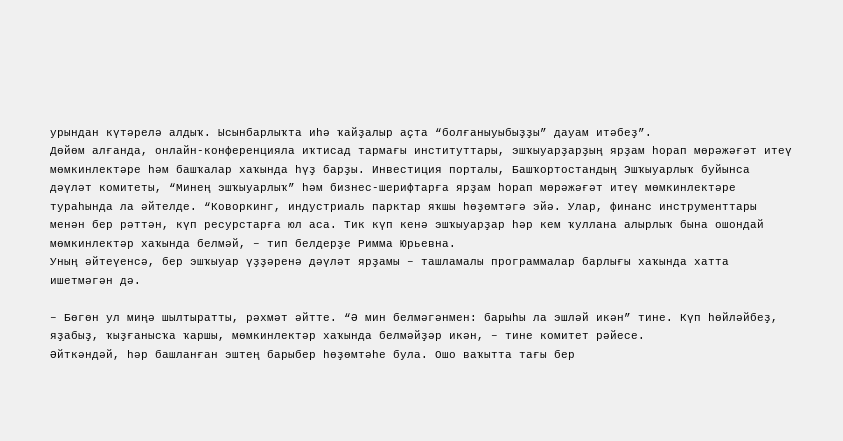урындан күтәрелә алдыҡ. Ысынбарлыҡта иһә ҡайҙалыр аҫта “болғаныуыбыҙҙы” дауам итәбеҙ”.
Дөйөм алғанда, онлайн-конференцияла иҡтисад тармағы институттары, эшҡыуарҙарҙың ярҙам һорап мөрәжәғәт итеү мөмкинлектәре һәм башҡалар хаҡында һүҙ барҙы. Инвестиция порталы, Башҡортостандың Эшҡыуарлыҡ буйынса дәүләт комитеты, “Минең эшҡыуарлыҡ” һәм бизнес-шерифтарға ярҙам һорап мөрәжәғәт итеү мөмкинлектәре тураһында ла әйтелде. “Коворкинг, индустриаль парктар яҡшы һөҙөмтәгә эйә. Улар, финанс инструменттары менән бер рәттән, күп ресурстарға юл аса. Тик күп кенә эшҡыуарҙар һәр кем ҡуллана алырлыҡ бына ошондай мөмкинлектәр хаҡында белмәй, – тип белдерҙе Римма Юрьевна.
Уның әйтеүенсә, бер эшҡыуар үҙҙәренә дәүләт ярҙамы – ташламалы программалар барлығы хаҡында хатта ишетмәгән дә.

– Бөгөн ул миңә шылтыратты, рәхмәт әйтте. “Ә мин белмәгәнмен: барыһы ла эшләй икән” тине. Күп һөйләйбеҙ, яҙабыҙ, ҡыҙғанысҡа ҡаршы, мөмкинлектәр хаҡында белмәйҙәр икән, – тине комитет рәйесе.
Әйткәндәй, һәр башланған эштең барыбер һөҙөмтәһе була. Ошо ваҡытта тағы бер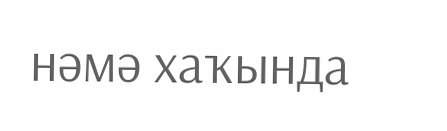нәмә хаҡында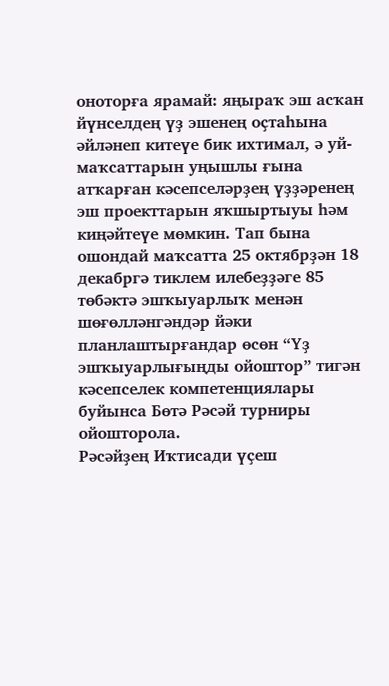оноторға ярамай: яңыраҡ эш асҡан йүнселдең үҙ эшенең оҫтаһына әйләнеп китеүе бик ихтимал, ә уй-маҡсаттарын уңышлы ғына атҡарған кәсепселәрҙең үҙҙәренең эш проекттарын яҡшыртыуы һәм киңәйтеүе мөмкин. Тап бына ошондай маҡсатта 25 октябрҙән 18 декабргә тиклем илебеҙҙәге 85 төбәктә эшҡыуарлыҡ менән шөғөлләнгәндәр йәки планлаштырғандар өсөн “Үҙ эшҡыуарлығыңды ойоштор” тигән кәсепселек компетенциялары буйынса Бөтә Рәсәй турниры ойошторола.
Рәсәйҙең Иҡтисади үҫеш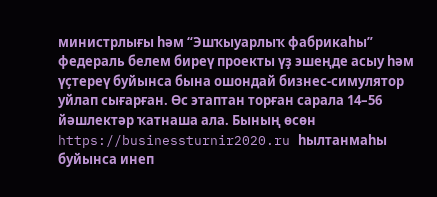министрлығы һәм “Эшҡыуарлыҡ фабрикаһы” федераль белем биреү проекты үҙ эшеңде асыу һәм үҫтереү буйынса бына ошондай бизнес-симулятор уйлап сығарған. Өс этаптан торған сарала 14–56 йәшлектәр ҡатнаша ала. Бының өсөн https://businessturnir2020.ru һылтанмаһы буйынса инеп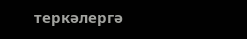теркәлергә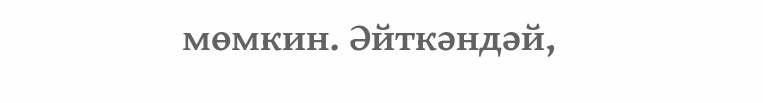мөмкин. Әйткәндәй,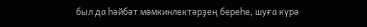был да һәйбәт мөмкинлектәрҙең береһе, шуға күрә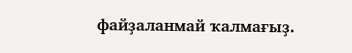файҙаланмай ҡалмағыҙ.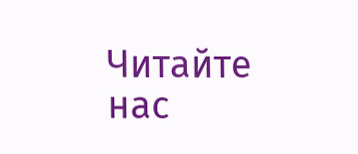Читайте нас